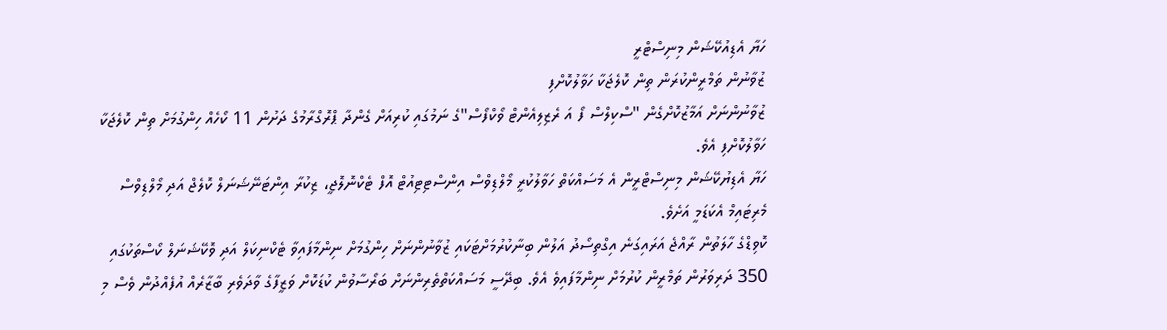ހަޔާ އެޑިއުކޭޝަން މިނިސްޓްރީ
ޒުވާނުން ތަމްރީންކުރަން ތިން ކޮލެޖަކާ ހަވާލުކޮށްފި
ޒުވާނުންނަށް އަމާޒުކޮށްގެން "ސްކިލްސް ފޯ އަ ރެޒިލިއެންޓް ވޯކްފޯސް"ގެ ނަމުގައި ކުރިއަށް ގެންދާ ޕްރޮގްރާމުގެ ދަށުން 11 ކޯހެއް ހިންގުމަށް ތިން ކޮލެޖަކާ ހަވާލުކޮށްފި އެވެ.
ހަޔާ އެޑިޔުކޭޝަން މިނިސްޓްރީން އެ މަސައްކަތް ހަވާލުކުރީ މޯލްޑިވްސް އިންސްޓިޓިއުޓް އޮފް ޓެކްނޮލޮޖީ، ޒިކުރާ އިންޓަނޭޝަނަލް ކޮލެޖް އަދި މޯލްޑިވްސް މެރިޓައިމް އެކަޑަމީ އަށެވެ.
ކޮވިޑްގެ ހާލަތުން ރާއްޖެ އަރައިގަނެ އިގްތިސޯދު އަލުން ބިނާކުރުމަށްޓަކައި ޒުވާނުންނަށް ހިންގުމަށް ނިންމާފައިވާ ޓެކްނިކަލް އަދި ވޮކޭޝަނަލް ކޯސްތަކުގައި 350 ދަރިވަރުން ތަމްރީން ކުރުމަށް ނިންމާފައިވެ އެވެ. ބިދޭސީ މަސައްކަތްތެރިންނަށް ބަރޯސާވުން ކުޑަކޮށް ވަޒީފާގެ ވާދަވެރި ބާޒާރެއް އުފެއްދުން ވެސް މި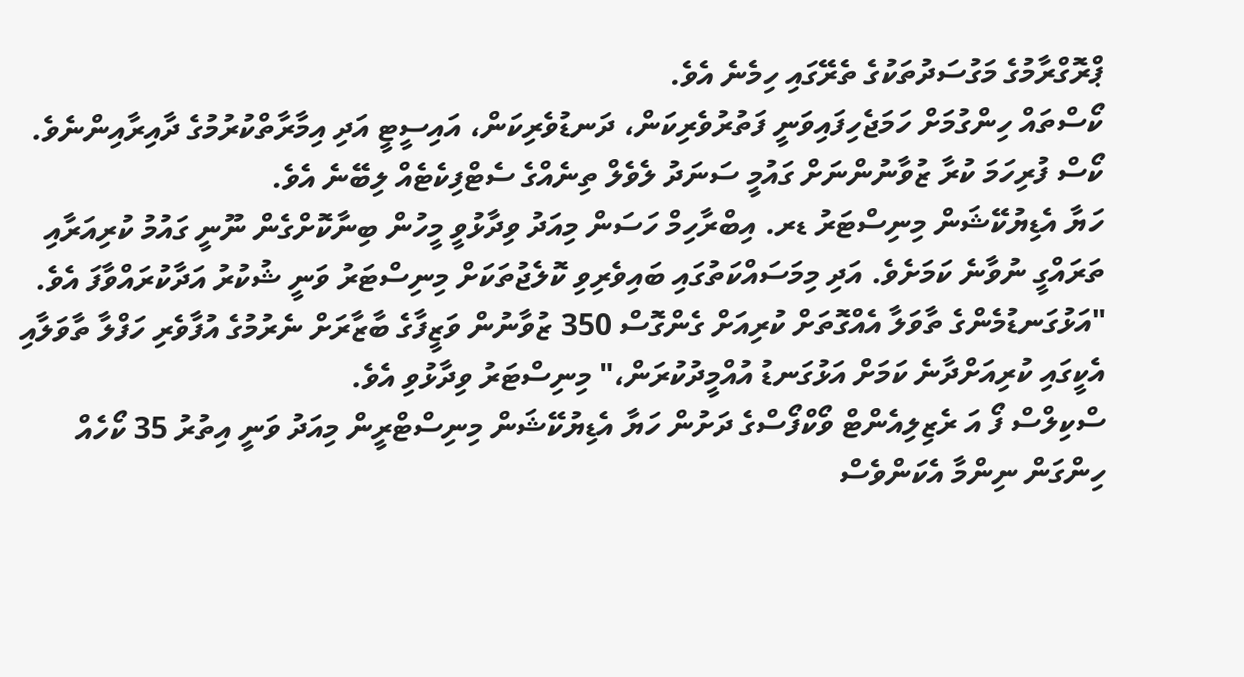ޕްރޮގްރާމުގެ މަގުސަދުތަކުގެ ތެރޭގައި ހިމެނެ އެވެ.
ކޯސްތައް ހިންގުމަށް ހަމަޖެހިފައިވަނީ ފަތުރުވެރިކަން، ދަނޑުވެރިކަން، އައިސީޓީ އަދި އިމާރާތްކުރުމުގެ ދާއިރާއިންނެވެ. ކޯސް ފުރިހަމަ ކުރާ ޒުވާނުންނަށް ގައުމީ ސަނަދު ލެވެލް ތިނެއްގެ ސެޓްފިކެޓެއް ލިބޭނެ އެވެ.
ހަޔާ އެޑިޔުކޭޝަން މިނިސްޓަރު ޑރ. އިބްރާހިމް ހަސަން މިއަދު ވިދާޅުވީ މީހުން ބިނާކޮށްގެން ނޫނީ ގައުމު ކުރިއަރާއި ތަރައްގީ ނުވާނެ ކަމަށެވެ. އަދި މިމަސައްކަތުގައި ބައިވެރިވި ކޮލެޖުތަކަށް މިނިސްޓަރު ވަނީ ޝުކުރު އަދާކުރައްވާފަ އެވެ.
"އަޅުގަނޑުމެންގެ ތާވަލާ އެއްގޮތަށް ކުރިއަށް ގެންގޮސް 350 ޒުވާނުން ވަޒީފާގެ ބާޒާރަށް ނެރުމުގެ އުފާވެރި ހަފްލާ ތާވަލާއި އެކީގައި ކުރިއަށްދާނެ ކަމަށް އަޅުގަނޑު އުއްމީދުކުރަން،" މިނިސްޓަރު ވިދާޅުވި އެވެ.
ސްކިލްސް ފޯ އަ ރެޒިލިއެންޓް ވޯކްފޯސްގެ ދަށުން ހަޔާ އެޑިޔުކޭޝަން މިނިސްޓްރީން މިއަދު ވަނީ އިތުރު 35 ކޯހެއް ހިންގަން ނިންމާ އެކަންވެސް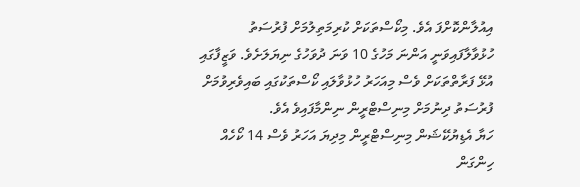އިއުލާންކޮށްފަ އެވެ. މިކޯސްތަކަށް ކުރިމަތިލުމަށް ފުރުސަތު ހުޅުވާލާފައިވަނީ އަންނަ މަހުގެ 10 ވަނަ ދުވަހުގެ ނިޔަލަށެވެ. ވަޒީފާގައި އުޅޭ ފަރާތްތަކަށް ވެސް މިއަހަރު ހުޅުވާލައި ކޯސްތަކުގައި ބައިވެރިވުމަށް ފުރުސަތު ދިނުމަށް މިނިސްޓްރީން ނިންމާފައިވެ އެވެ.
ހަޔާ އެޑިޔުކޭޝަން މިނިސްޓްރީން މިދިޔަ އަހަރު ވެސް 14 ކޯހެއް ހިންގަން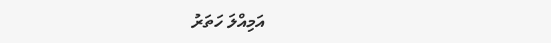އަމިއްލަ ހަތަރު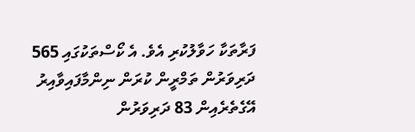ފަރާތަކާ ހަވާލުކުރި އެވެ. އެ ކޯސްތަކުގައި 565 ދަރިވަރުން ތަމްރީން ކުރަން ނިންމާފައިވާއިރު އޭގެތެރެއިން 83 ދަރިވަރުން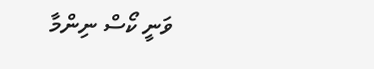ވަނީ ކޯސް ނިންމާ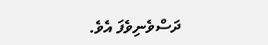ދަސްވެނިވެފަ އެވެ.